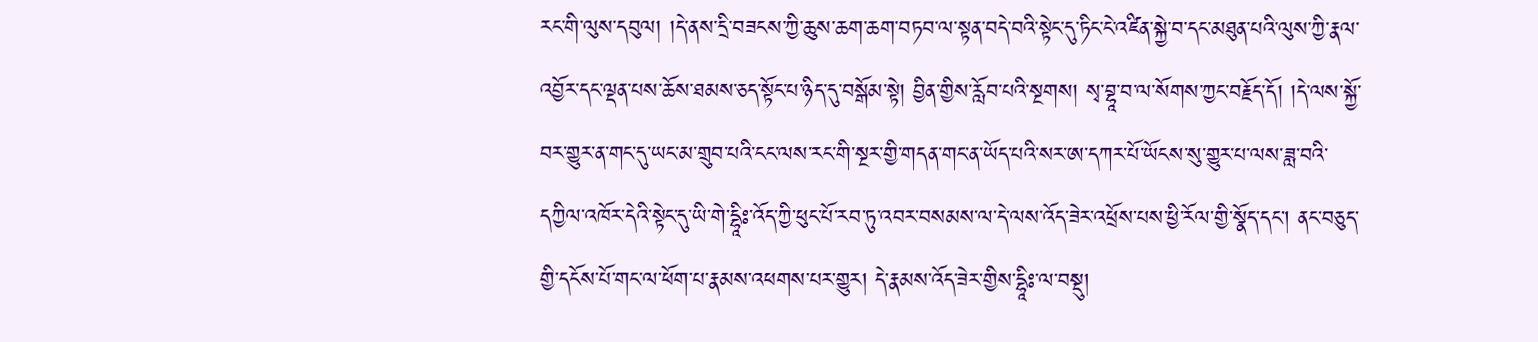རང་གི་ལུས་དབུལ། །དེ་ནས་དྲི་བཟངས་ཀྱི་ཆུས་ཆག་ཆག་བཏབ་ལ་སྟན་བདེ་བའི་སྟེང་དུ་ཏིང་ངེ་འཛིན་སྐྱེ་བ་དང་མཐུན་པའི་ལུས་ཀྱི་རྣལ་འབྱོར་དང་ལྡན་པས་ཆོས་ཐམས་ཅད་སྟོང་པ་ཉིད་དུ་བསྒོམ་སྟེ། བྱིན་གྱིས་རློབ་པའི་སྔགས། སྭ་བྷཱ་བ་ལ་སོགས་ཀྱང་བརྗོད་དོ། །དེ་ལས་སྐྱོ་བར་གྱུར་ན་གང་དུ་ཡང་མ་གྲུབ་པའི་ངང་ལས་རང་གི་སྔར་གྱི་གདན་གང་ན་ཡོད་པའི་སར་ཨ་དཀར་པོ་ཡོངས་སུ་གྱུར་པ་ལས་ཟླ་བའི་དཀྱིལ་འཁོར་དེའི་སྟེང་དུ་ཡི་གེ་དྷཱིཿ་འོད་ཀྱི་ཕུང་པོ་རབ་ཏུ་འབར་བསམས་ལ་དེ་ལས་འོད་ཟེར་འཕྲོས་པས་ཕྱི་རོལ་གྱི་སྣོད་དང་། ནང་བཅུད་གྱི་དངོས་པོ་གང་ལ་ཕོག་པ་རྣམས་འཕགས་པར་གྱུར། དེ་རྣམས་འོད་ཟེར་གྱིས་དྷཱིཿ་ལ་བསྡུ།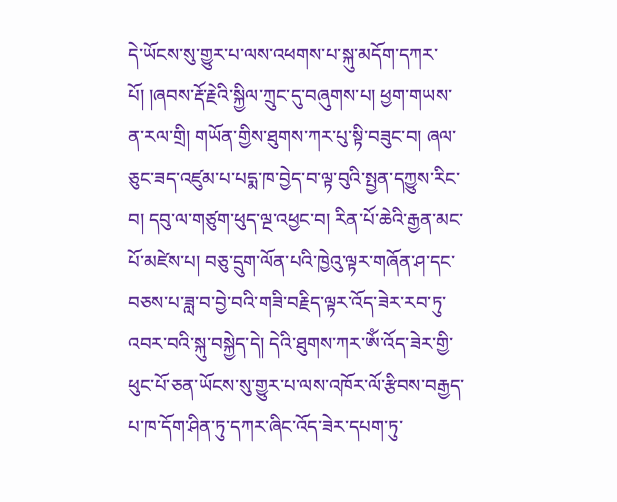དེ་ཡོངས་སུ་གྱུར་པ་ལས་འཕགས་པ་སྐུ་མདོག་དཀར་པོ། །ཞབས་རྡོ་རྗེའི་སྐྱིལ་ཀྲུང་དུ་བཞུགས་པ། ཕྱག་གཡས་ན་རལ་གྲི། གཡོན་གྱིས་ཐུགས་ཀར་པུ་སྟི་བཟུང་བ། ཞལ་ཅུང་ཟད་འཛུམ་པ་པདྨ་ཁ་བྱེད་བ་ལྟ་བུའི་སྤྱན་དཀྱུས་རིང་བ། དབུ་ལ་གཙུག་ཕུད་ལྔ་འཕྱང་བ། རིན་པོ་ཆེའི་རྒྱན་མང་པོ་མཛེས་པ། བཅུ་དྲུག་ལོན་པའི་ཁྱེའུ་ལྟར་གཞོན་ཤ་དང་བཅས་པ་ཟླ་བ་བྱེ་བའི་གཟི་བརྗིད་ལྟར་འོད་ཟེར་རབ་ཏུ་འབར་བའི་སྐུ་བསྐྱེད་དེ། དེའི་ཐུགས་ཀར་ཨོཾ་འོད་ཟེར་གྱི་ཕུང་པོ་ཅན་ཡོངས་སུ་གྱུར་པ་ལས་འཁོར་ལོ་རྩིབས་བརྒྱད་པ་ཁ་དོག་ཤིན་ཏུ་དཀར་ཞིང་འོད་ཟེར་དཔག་ཏུ་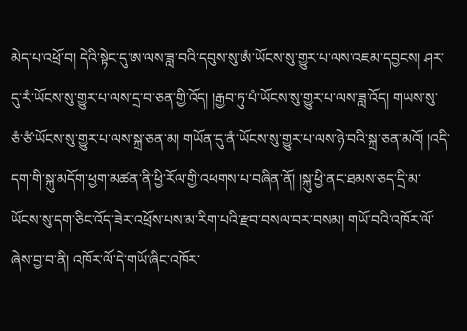མེད་པ་འཕྲོ་བ། དེའི་སྟེང་དུ་ཨ་ལས་ཟླ་བའི་དབུས་སུ་ཨཾ་ཡོངས་སུ་གྱུར་པ་ལས་འཇམ་དབྱངས། ཤར་དུ་རཾ་ཡོངས་སུ་གྱུར་པ་ལས་དྲ་བ་ཅན་གྱི་འོད། །རྒྱབ་ཏུ་པཾ་ཡོངས་སུ་གྱུར་པ་ལས་ཟླ་འོད། གཡས་སུ་ཅཾ་ཙཾ་ཡོངས་སུ་གྱུར་པ་ལས་སྐྲ་ཅན་མ། གཡོན་དུ་ནཾ་ཡོངས་སུ་གྱུར་པ་ལས་ཉེ་བའི་སྐྲ་ཅན་མའོ། །འདི་དག་གི་སྐུ་མདོག་ཕྱག་མཚན་ནི་ཕྱི་རོལ་གྱི་འཕགས་པ་བཞིན་ནོ། །སྐུ་ཕྱི་ནང་ཐམས་ཅད་དྲི་མ་ཡོངས་སུ་དག་ཅིང་འོད་ཟེར་འཕྲོས་པས་མ་རིག་པའི་རྫབ་བསལ་བར་བསམ། གཡོ་བའི་འཁོར་ལོ་ཞེས་བྱ་བ་ནི། འཁོར་ལོ་དེ་གཡོ་ཞིང་འཁོར་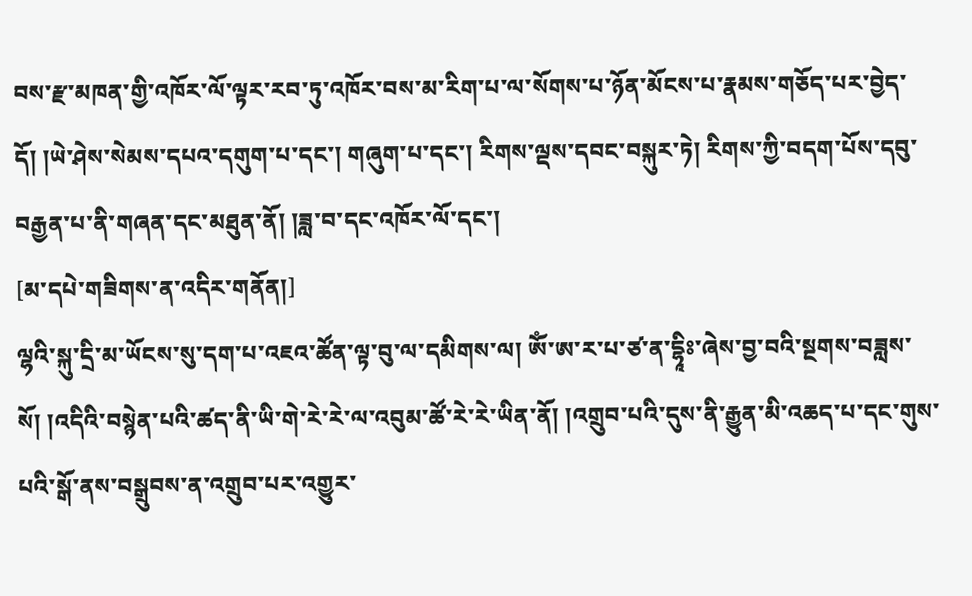བས་རྫ་མཁན་གྱི་འཁོར་ལོ་ལྟར་རབ་ཏུ་འཁོར་བས་མ་རིག་པ་ལ་སོགས་པ་ཉོན་མོངས་པ་རྣམས་གཅོད་པར་བྱེད་དོ། །ཡེ་ཤེས་སེམས་དཔའ་དགུག་པ་དང་། གཞུག་པ་དང་། རིགས་ལྡས་དབང་བསྐུར་ཏེ། རིགས་ཀྱི་བདག་པོས་དབུ་བརྒྱན་པ་ནི་གཞན་དང་མཐུན་ནོ། །ཟླ་བ་དང་འཁོར་ལོ་དང་།
[མ་དཔེ་གཟིགས་ན་འདིར་གནོན།]
ལྷའི་སྐུ་དྲི་མ་ཡོངས་སུ་དག་པ་འཇའ་ཚོན་ལྟ་བུ་ལ་དམིགས་ལ། ཨོཾ་ཨ་ར་པ་ཙ་ན་དྷཱིཿ་ཞེས་བྱ་བའི་སྔགས་བཟླས་སོ། །འདིའི་བསྙེན་པའི་ཚད་ནི་ཡི་གེ་རེ་རེ་ལ་འབུམ་ཚོ་རེ་རེ་ཡིན་ནོ། །འགྲུབ་པའི་དུས་ནི་རྒྱུན་མི་འཆད་པ་དང་གུས་པའི་སྒོ་ནས་བསྒྲུབས་ན་འགྲུབ་པར་འགྱུར་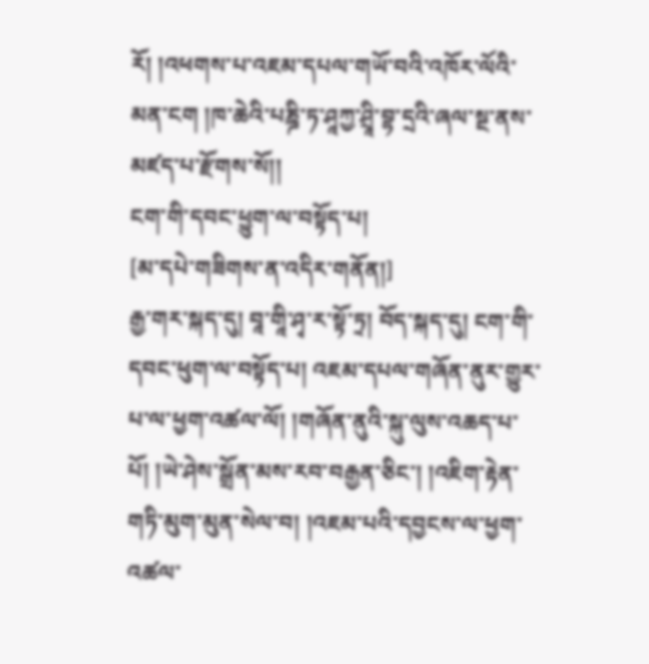རོ། །འཕགས་པ་འཇམ་དཔལ་གཡོ་བའི་འཁོར་ལོའི་མན་ངག །ཁ་ཆེའི་པཎྜི་ཏ་ཤཱཀྱ་ཤྲཱི་བྷ་དྲའི་ཞལ་སྔ་ནས་མཛད་པ་རྫོགས་སོ།།
ངག་གི་དབང་ཕྱུག་ལ་བསྟོད་པ།
[མ་དཔེ་གཟིགས་ན་འདིར་གནོན།]
རྒྱ་གར་སྐད་དུ། བཱ་གཱི་ཤྭ་ར་སྟོ་ཏྲ། བོད་སྐད་དུ། ངག་གི་དབང་ཕུག་ལ་བསྟོད་པ། འཇམ་དཔལ་གཞོན་ནུར་གྱུར་པ་ལ་ཕྱག་འཚལ་ལོ། །གཞོན་ནུའི་སྐུ་ལུས་འཆད་པ་པོ། །ཡེ་ཤེས་སྒྲོན་མས་རབ་བརྒྱན་ཅིང་། །འཇིག་རྟེན་གཏི་མུག་མུན་སེལ་བ། །འཇམ་པའི་དབྱངས་ལ་ཕྱག་འཚལ་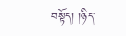བསྟོད། །ཉིད་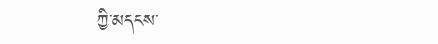ཀྱི་མདངས་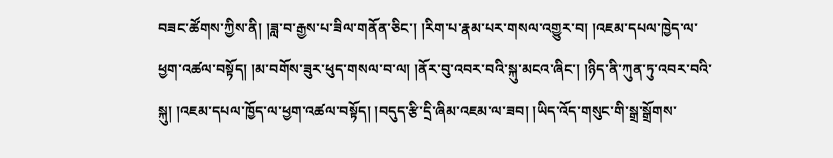བཟང་ཚོགས་ཀྱིས་ནི། །ཟླ་བ་རྒྱས་པ་ཟིལ་གནོན་ཅིང་། །རིག་པ་རྣམ་པར་གསལ་འགྱུར་བ། །འཇམ་དཔལ་ཁྱེད་ལ་ཕྱག་འཚལ་བསྟོད། །མ་བགོས་ཟུར་ཕུད་གསལ་བ་ལ། །ནོར་བུ་འབར་བའི་སྐུ་མངའ་ཞིང་། །ཉིད་ནི་ཀུན་ཏུ་འབར་བའི་སྐུ། །འཇམ་དཔལ་ཁྱོད་ལ་ཕྱག་འཚལ་བསྟོད། །བདུད་རྩི་དྲི་ཞིམ་འཇམ་ལ་ཟབ། །ཡིད་འོད་གསུང་གི་སྒྲ་སྒྲོགས་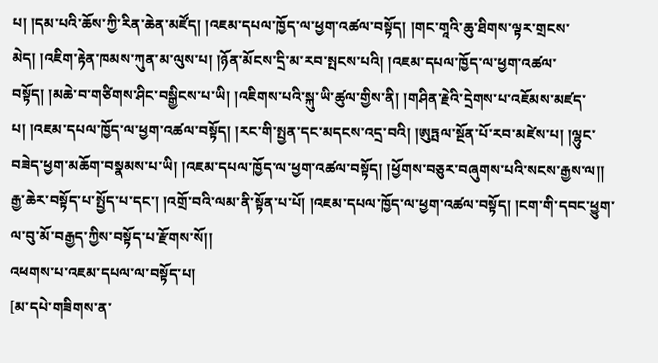པ། །དམ་པའི་ཆོས་ཀྱི་རིན་ཆེན་མཛོད། །འཇམ་དཔལ་ཁྱོད་ལ་ཕྱག་འཚལ་བསྟོད། །གང་གཱའི་ཆུ་ཐིགས་ལྟར་གྲངས་མེད། །འཇིག་རྟེན་ཁམས་ཀུན་མ་ལུས་པ། །ཉོན་མོངས་དྲི་མ་རབ་སྤངས་པའི། །འཇམ་དཔལ་ཁྱོད་ལ་ཕྱག་འཚལ་བསྟོད། །མཆེ་བ་གཙིགས་ཤིང་བསྒྱིངས་པ་ཡི། །འཇིགས་པའི་སྐུ་ཡི་ཚུལ་གྱིས་ནི། །གཤིན་རྗེའི་དྲེགས་པ་འཇོམས་མཛད་པ། །འཇམ་དཔལ་ཁྱོད་ལ་ཕྱག་འཚལ་བསྟོད། །རང་གི་སྤྱན་དང་མདངས་འདྲ་བའི། །ཨུཏྤལ་སྔོན་པོ་རབ་མཛེས་པ། །ལྷུང་བཟེད་ཕྱག་མཆོག་བསྣམས་པ་ཡི། །འཇམ་དཔལ་ཁྱོད་ལ་ཕྱག་འཚལ་བསྟོད། །ཕྱོགས་བཅུར་བཞུགས་པའི་སངས་རྒྱས་ལ།། རྒྱ་ཆེར་བསྟོད་པ་སྤྱོད་པ་དང་། །འགྲོ་བའི་ལམ་ནི་སྟོན་པ་པོ། །འཇམ་དཔལ་ཁྱོད་ལ་ཕྱག་འཚལ་བསྟོད། །ངག་གི་དབང་ཕྱུག་ལ་བུ་མོ་བརྒྱད་ཀྱིས་བསྟོད་པ་རྫོགས་སོ།།
འཕགས་པ་འཇམ་དཔལ་ལ་བསྟོད་པ།
[མ་དཔེ་གཟིགས་ན་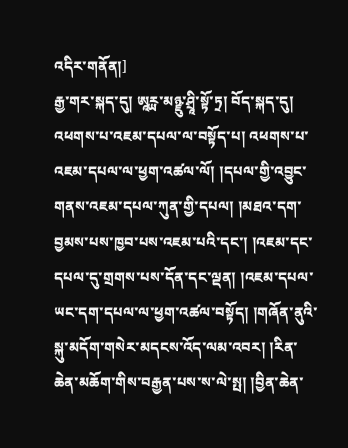འདིར་གནོན།]
རྒྱ་གར་སྐད་དུ། ཨཱཪྻ་མཉྫུ་ཤྲཱི་སྟོ་ཏྲ། བོད་སྐད་དུ། འཕགས་པ་འཇམ་དཔལ་ལ་བསྟོད་པ། འཕགས་པ་འཇམ་དཔལ་ལ་ཕྱག་འཚལ་ལོ། །དཔལ་གྱི་འབྱུང་གནས་འཇམ་དཔལ་ཀུན་གྱི་དཔལ། །མཐའ་དག་བྱམས་པས་ཁྱབ་པས་འཇམ་པའི་དང་། །འཇམ་དང་དཔལ་དུ་གྲགས་པས་དོན་དང་ལྡན། །འཇམ་དཔལ་ཡང་དག་དཔལ་ལ་ཕྱག་འཚལ་བསྟོད། །གཞོན་ནུའི་སྐུ་མདོག་གསེར་མདངས་འོད་ལམ་འབར། །རིན་ཆེན་མཆོག་གིས་བརྒྱན་པས་ས་ལེ་སྤ། །བྱིན་ཆེན་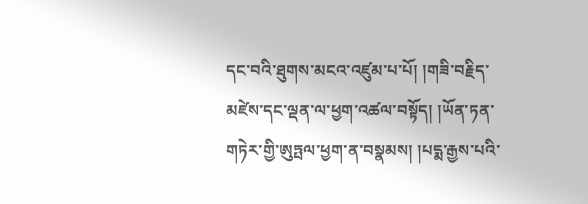དང་བའི་ཐུགས་མངའ་འཛུམ་པ་པོ། །གཟི་བརྗིད་མཛེས་དང་ལྡན་ལ་ཕྱག་འཚལ་བསྟོད། །ཡོན་ཏན་གཏེར་གྱི་ཨུཏྤལ་ཕྱག་ན་བསྣམས། །པདྨ་རྒྱས་པའི་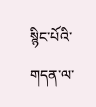སྙིང་པོའི་གདན་ལ་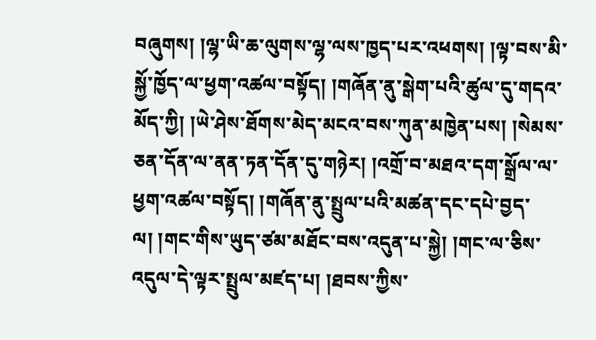བཞུགས། །ལྷ་ཡི་ཆ་ལུགས་ལྷ་ལས་ཁྱད་པར་འཕགས། །ལྟ་བས་མི་སྐྱོ་ཁྱོད་ལ་ཕྱག་འཚལ་བསྟོད། །གཞོན་ནུ་སྒེག་པའི་ཚུལ་དུ་གདའ་མོད་ཀྱི། །ཡེ་ཤེས་ཐོགས་མེད་མངའ་བས་ཀུན་མཁྱེན་པས། །སེམས་ཅན་དོན་ལ་ནན་ཏན་དོན་དུ་གཉེར། །འགྲོ་བ་མཐའ་དག་སྒྲོལ་ལ་ཕྱག་འཚལ་བསྟོད། །གཞོན་ནུ་སྤྲུལ་པའི་མཚན་དང་དཔེ་བྱད་ལ། །གང་གིས་ཡུད་ཙམ་མཐོང་བས་འདུན་པ་སྐྱེ། །གང་ལ་ཅིས་འདུལ་དེ་ལྟར་སྤྲུལ་མཛད་པ། །ཐབས་ཀྱིས་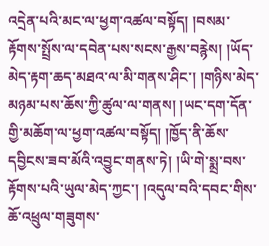འདྲེན་པའི་མང་ལ་ཕྱག་འཚལ་བསྟོད། །བསམ་རྟོགས་སྤྲོས་ལ་དབེན་པས་སངས་རྒྱས་བརྙེས། །ཡོད་མེད་རྟག་ཆད་མཐའ་ལ་མི་གནས་ཤིང་། །གཉིས་མེད་མཉམ་པས་ཆོས་ཀྱི་ཚུལ་ལ་གནས། །ཡང་དག་དོན་གྱི་མཆོག་ལ་ཕྱག་འཚལ་བསྟོད། །ཁྱོད་ནི་ཆོས་དབྱིངས་ཟབ་མོའི་འབྱུང་གནས་ཏེ། །ཡི་གེ་སྨྲ་བས་རྟོགས་པའི་ཡུལ་མེད་ཀྱང་། །འདུལ་བའི་དབང་གིས་ཆོ་འཕྲུལ་གཟུགས་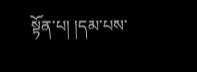སྟོན་པ། །དམ་པས་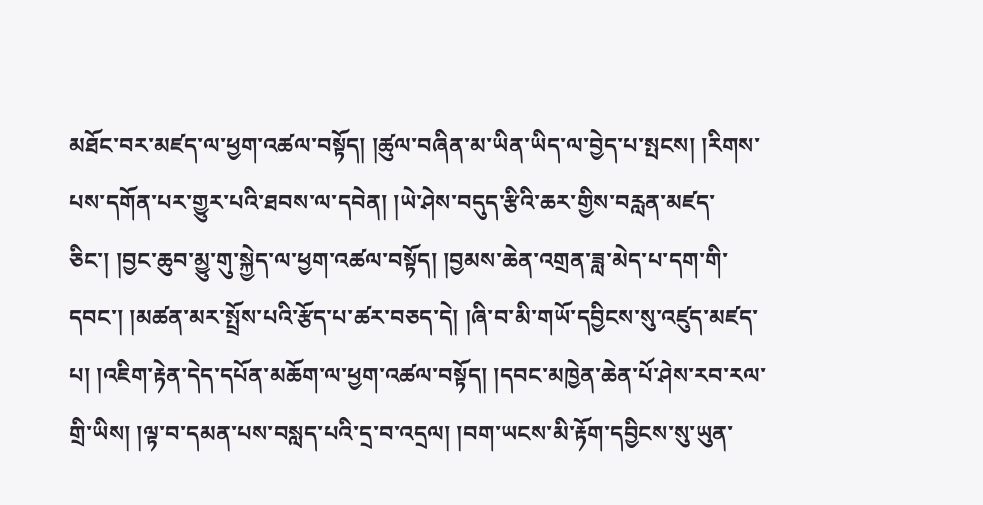མཐོང་བར་མཛད་ལ་ཕྱག་འཚལ་བསྟོད། །ཚུལ་བཞིན་མ་ཡིན་ཡིད་ལ་བྱེད་པ་སྤངས། །རིགས་པས་དགོན་པར་གྱུར་པའི་ཐབས་ལ་དབེན། །ཡེ་ཤེས་བདུད་རྩིའི་ཆར་གྱིས་བརླན་མཛད་ཅིང་། །བྱང་ཆུབ་མྱུ་གུ་སྐྱེད་ལ་ཕྱག་འཚལ་བསྟོད། །བྱམས་ཆེན་འགྲན་ཟླ་མེད་པ་དག་གི་དབང་། །མཚན་མར་སྤྲོས་པའི་རྩོད་པ་ཚར་བཅད་དེ། །ཞི་བ་མི་གཡོ་དབྱིངས་སུ་འཛུད་མཛད་པ། །འཇིག་རྟེན་དེད་དཔོན་མཆོག་ལ་ཕྱག་འཚལ་བསྟོད། །དབང་མཁྱེན་ཆེན་པོ་ཤེས་རབ་རལ་གྲི་ཡིས། །ལྟ་བ་དམན་པས་བསླད་པའི་དྲ་བ་འདྲལ། །བག་ཡངས་མི་རྟོག་དབྱིངས་སུ་ཡུན་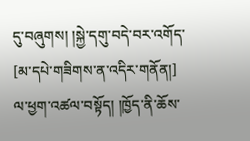དུ་བཞུགས། །སྐྱེ་དགུ་བདེ་བར་འགོད་
[མ་དཔེ་གཟིགས་ན་འདིར་གནོན།]
ལ་ཕྱག་འཚལ་བསྟོད། །ཁྱོད་ནི་ཆོས་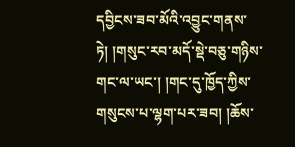དབྱིངས་ཟབ་མོའི་འབྱུང་གནས་ཏེ། །གསུང་རབ་མདོ་སྡེ་བཅུ་གཉིས་གང་ལ་ཡང་། །གང་དུ་ཁྱོད་ཀྱིས་གསུངས་པ་ལྷག་པར་ཟབ། །ཆོས་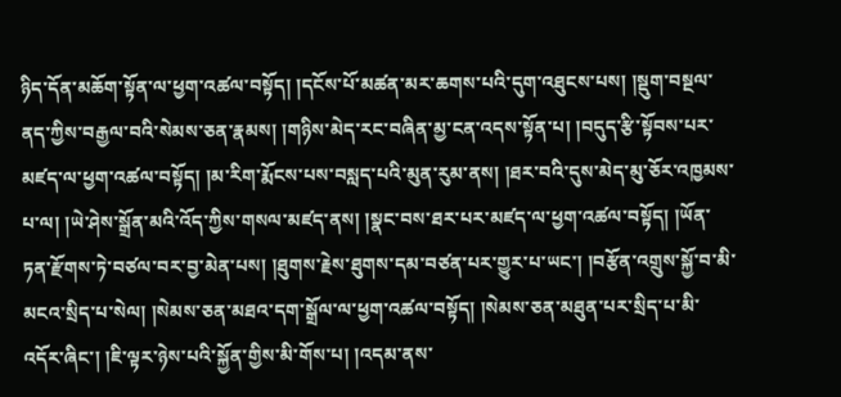ཉིད་དོན་མཆོག་སྟོན་ལ་ཕྱག་འཚལ་བསྟོད། །དངོས་པོ་མཚན་མར་ཆགས་པའི་དུག་འཐུངས་པས། །སྡུག་བསྔལ་ནད་ཀྱིས་བརྒྱལ་བའི་སེམས་ཅན་རྣམས། །གཉིས་མེད་རང་བཞིན་མྱ་ངན་འདས་སྟོན་པ། །བདུད་རྩི་སྟོབས་པར་མཛད་ལ་ཕྱག་འཚལ་བསྟོད། །མ་རིག་རྨོངས་པས་བསླད་པའི་མུན་རུམ་ནས། །ཐར་བའི་དུས་མེད་མུ་ཅོར་འཁྱམས་པ་ལ། །ཡེ་ཤེས་སྒྲོན་མའི་འོད་ཀྱིས་གསལ་མཛད་ནས། །སྣང་བས་ཐར་པར་མཛད་ལ་ཕྱག་འཚལ་བསྟོད། །ཡོན་ཏན་རྫོགས་ཏེ་བཙལ་བར་བྱ་མེན་པས། །ཐུགས་རྗེས་ཐུགས་དམ་བཙན་པར་གྱུར་པ་ཡང་། །བརྩོན་འགྲུས་སྐྱོ་བ་མི་མངའ་སྲིད་པ་སེལ། །སེམས་ཅན་མཐའ་དག་སྒྲོལ་ལ་ཕྱག་འཚལ་བསྟོད། །སེམས་ཅན་མཐུན་པར་སྲིད་པ་མི་འདོར་ཞིང་། །ཇི་ལྟར་ཉེས་པའི་སྐྱོན་གྱིས་མི་གོས་པ། །འདམ་ནས་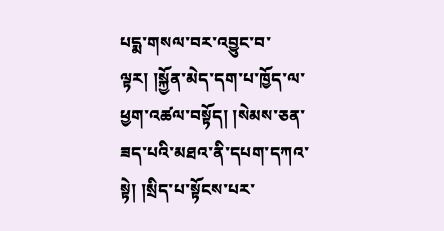པདྨ་གསལ་བར་འབྱུང་བ་ལྟར། །སྐྱོན་མེད་དག་པ་ཁྱོད་ལ་ཕྱག་འཚལ་བསྟོད། །སེམས་ཅན་ཟད་པའི་མཐའ་ནི་དཔག་དཀའ་སྟེ། །སྲིད་པ་སྟོངས་པར་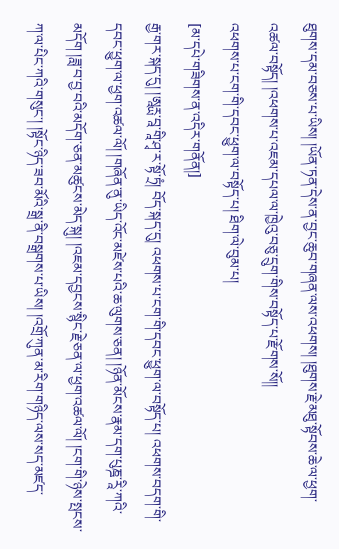ཐུགས་དམ་བཅས་པ་ཡིས། །ཡོན་ཏན་དེས་ན་བྱང་ཆུབ་གཞན་ལས་འཕགས། །ཐུགས་རྗེ་མཐུ་སྟོབས་ཆེ་ལ་ཕྱག་འཚལ་བསྟོད། །འཕགས་པ་འཇམ་དཔལ་ལ་ཁྱེའུ་བཅུ་དྲུག་གིས་བསྟོད་པ་རྫོགས་སོ།།
འཕགས་པ་ངག་གི་དབང་ཕྱུག་ལ་བསྟོད་པ། ཐིག་ལེ་བུམ་པ།
[མ་དཔེ་གཟིགས་ན་འདིར་གནོན།]
རྒྱ་གར་སྐད་དུ། །ཨཱཪྻ་བཱ་གཱི་ཤྭ་ར་སྟོ་ཏྲཾ། བོད་སྐད་དུ། འཕགས་པ་ངག་གི་དབང་ཕྱུག་ལ་བསྟོད་པ། འཕགས་བདག་གི་དབང་ཕྱུག་ལ་ཕྱག་འཚལ་ལོ། །གཞོན་ནུ་ཡིད་འོང་མཛེས་པའི་ཆ་ལུགས་ཅན། །ཉོན་མོངས་རྣམ་དག་པུཎྜ་རཱི་ཀའི་མདོག །ཟླ་བ་བྱ་བའི་མདོག་ཅན་མཚུངས་མེད་སྐུ། །འཇམ་དབྱངས་སྙིང་རྗེ་ཅན་ལ་ཕྱག་འཚལ་ལོ། །ངག་གི་ཉེས་སྤངས་ཀ་ལ་པིང་ཀའི་གསུང་། །སྟོང་ཉིད་ཟབ་མོའི་སྒྲ་ནི་བསྒྲགས་པ་ཡིས། །འགྲོ་ཀུན་མ་རིག་གཉིད་ལས་སད་མཛད་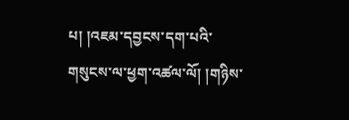པ། །འཇམ་དབྱངས་དག་པའི་གསུངས་ལ་ཕྱག་འཚལ་ལོ། །གཉིས་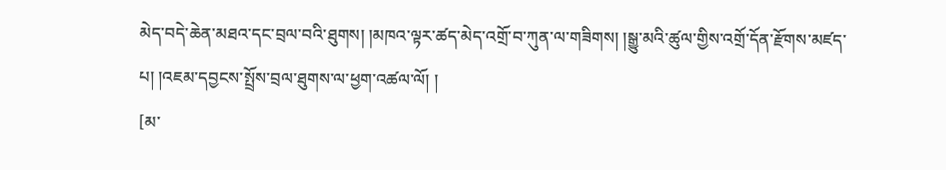མེད་བདེ་ཆེན་མཐའ་དང་བྲལ་བའི་ཐུགས། །མཁའ་ལྟར་ཚད་མེད་འགྲོ་བ་ཀུན་ལ་གཟིགས། །སྒྱུ་མའི་ཚུལ་གྱིས་འགྲོ་དོན་རྫོགས་མཛད་པ། །འཇམ་དབྱངས་སྤྲོས་བྲལ་ཐུགས་ལ་ཕྱག་འཚལ་ལོ། །
[མ་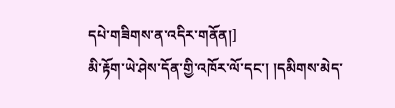དཔེ་གཟིགས་ན་འདིར་གནོན།]
མི་རྟོག་ཡེ་ཤེས་དོན་གྱི་འཁོར་ལོ་དང་། །དམིགས་མེད་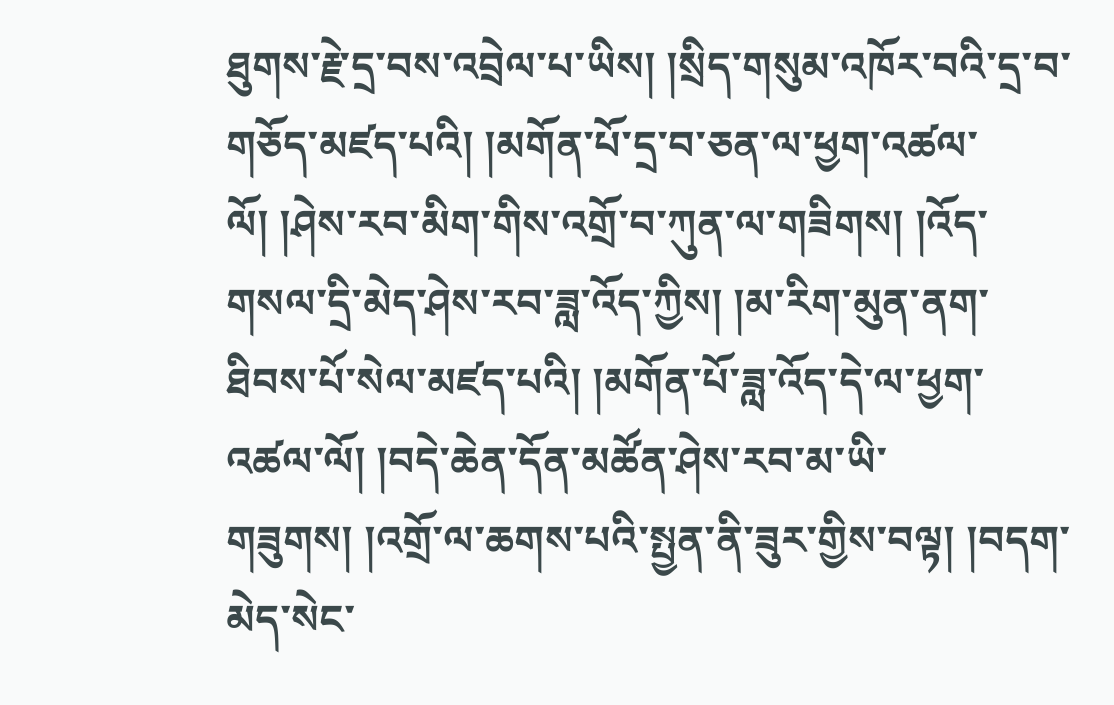ཐུགས་རྗེ་དྲ་བས་འབྲེལ་པ་ཡིས། །སྲིད་གསུམ་འཁོར་བའི་དྲ་བ་གཅོད་མཛད་པའི། །མགོན་པོ་དྲ་བ་ཅན་ལ་ཕྱག་འཚལ་ལོ། །ཤེས་རབ་མིག་གིས་འགྲོ་བ་ཀུན་ལ་གཟིགས། །འོད་གསལ་དྲི་མེད་ཤེས་རབ་ཟླ་འོད་ཀྱིས། །མ་རིག་མུན་ནག་ཐིབས་པོ་སེལ་མཛད་པའི། །མགོན་པོ་ཟླ་འོད་དེ་ལ་ཕྱག་འཚལ་ལོ། །བདེ་ཆེན་དོན་མཚོན་ཤེས་རབ་མ་ཡི་གཟུགས། །འགྲོ་ལ་ཆགས་པའི་སྤྱན་ནི་ཟུར་གྱིས་བལྟ། །བདག་མེད་སེང་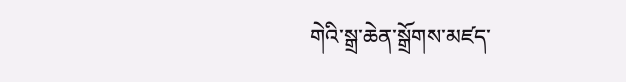གེའི་སྒྲ་ཆེན་སྒྲོགས་མཛད་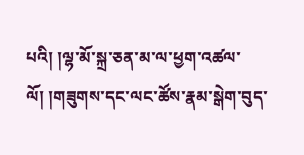པའི། །ལྷ་མོ་སྐྲ་ཅན་མ་ལ་ཕྱག་འཚལ་ལོ། །གཟུགས་དང་ལང་ཚོས་རྣམ་སྒེག་བུད་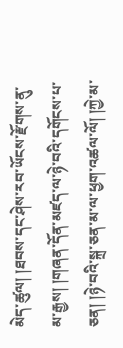མེད་ཚུལ། །ཐབས་དང་ཤེས་རབ་ཡོངས་རྫོགས་ནུ་མ་རྒྱས། །གཞན་དོན་མཛད་ལ་ཉེ་བའི་དགོངས་པ་ཅན། །ཉེ་བའི་སྐྲ་ཅན་མ་ལ་ཕྱག་འཚལ་ལོ། །ཀྱེ་མ་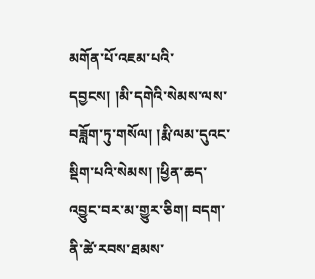མགོན་པོ་འཇམ་པའི་དབྱངས། །མི་དགེའི་སེམས་ལས་བཟློག་ཏུ་གསོལ། །རྨི་ལམ་དུའང་སྡིག་པའི་སེམས། །ཕྱིན་ཆད་འབྱུང་བར་མ་གྱུར་ཅིག། བདག་ནི་ཚེ་རབས་ཐམས་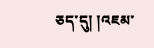ཅད་དུ། །འཇམ་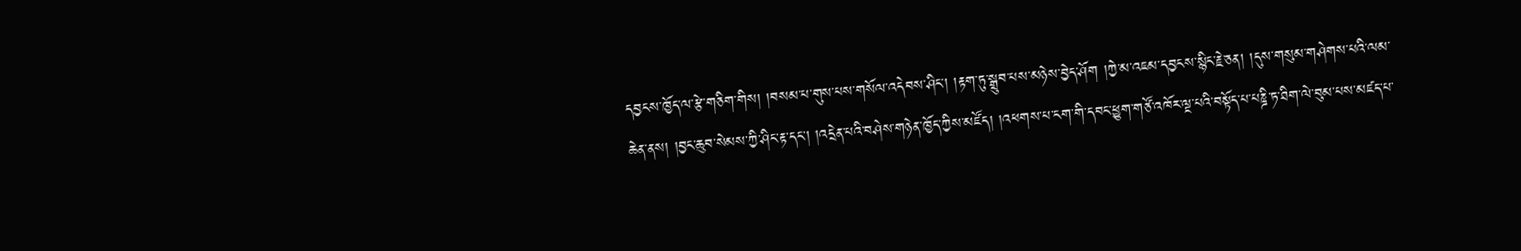དབྱངས་ཁྱོད་ལ་རྩེ་གཅིག་གིས། །བསམ་པ་གུས་པས་གསོལ་འདེབས་ཤིང་། །རྟག་ཏུ་སྒྲུབ་པས་མཉེས་བྱེད་ཤོག །ཀྱེ་མ་འཇམ་དབྱངས་སྙིང་རྗེ་ཅན། །དུས་གསུམ་གཤེགས་པའི་ལམ་ཆེན་ནས། །བྱང་ཆུབ་སེམས་ཀྱི་ཤིང་རྟ་དང་། །འདྲེན་པའི་བཤེས་གཉེན་ཁྱོད་ཀྱིས་མཛོད། །འཕགས་པ་ངག་གི་དབང་ཕྱུག་གཙོ་འཁོར་ལྔ་པའི་བསྟོད་པ་པཎྜི་ཏ་ཐིག་ལེ་བུམ་པས་མཛད་པ་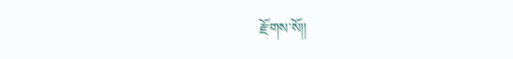རྫོགས་སོ།།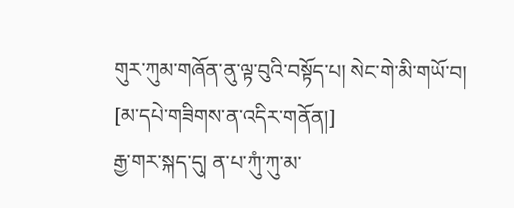གུར་ཀུམ་གཞོན་ནུ་ལྟ་བུའི་བསྟོད་པ། སེང་གེ་མི་གཡོ་བ།
[མ་དཔེ་གཟིགས་ན་འདིར་གནོན།]
རྒྱ་གར་སྐད་དུ། ན་པ་ཀུཾ་ཀུ་མ་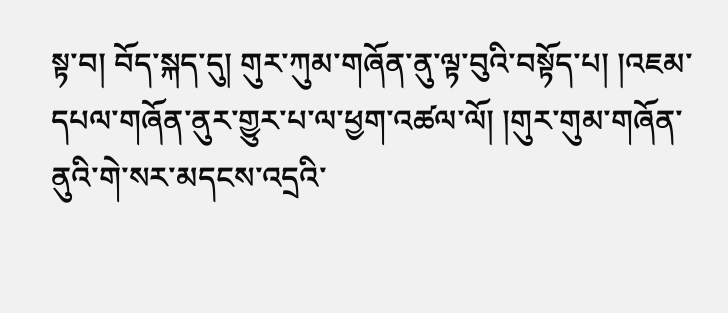སྟ་བ། བོད་སྐད་དུ། གུར་ཀུམ་གཞོན་ནུ་ལྟ་བུའི་བསྟོད་པ། །འཇམ་དཔལ་གཞོན་ནུར་གྱུར་པ་ལ་ཕྱག་འཚལ་ལོ། །གུར་གུམ་གཞོན་ནུའི་གེ་སར་མདངས་འདྲའི་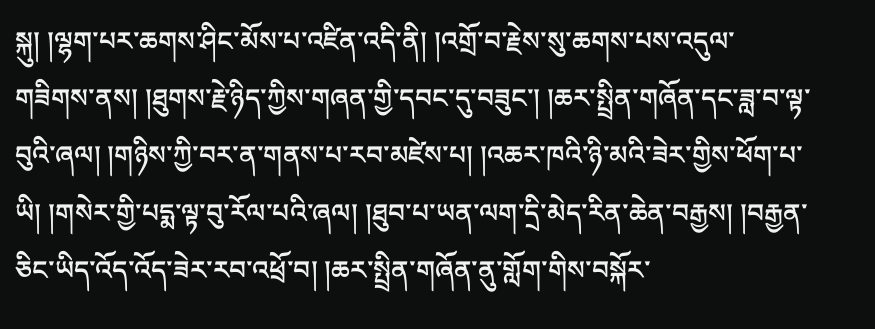སྐུ། །ལྷག་པར་ཆགས་ཤིང་མོས་པ་འཛིན་འདི་ནི། །འགྲོ་བ་རྗེས་སུ་ཆགས་པས་འདུལ་གཟིགས་ནས། །ཐུགས་རྗེ་ཉིད་ཀྱིས་གཞན་གྱི་དབང་དུ་བཟུང་། །ཆར་སྤྲིན་གཞོན་དང་ཟླ་བ་ལྟ་བུའི་ཞལ། །གཉིས་ཀྱི་བར་ན་གནས་པ་རབ་མཛེས་པ། །འཆར་ཁའི་ཉི་མའི་ཟེར་གྱིས་ཕོག་པ་ཡི། །གསེར་གྱི་པདྨ་ལྟ་བུ་རོལ་པའི་ཞལ། །ཐུབ་པ་ཡན་ལག་དྲི་མེད་རིན་ཆེན་བརྒྱས། །བརྒྱན་ཅིང་ཡིད་འོད་འོད་ཟེར་རབ་འཕྲོ་བ། །ཆར་སྤྲིན་གཞོན་ནུ་གློག་གིས་བསྐོར་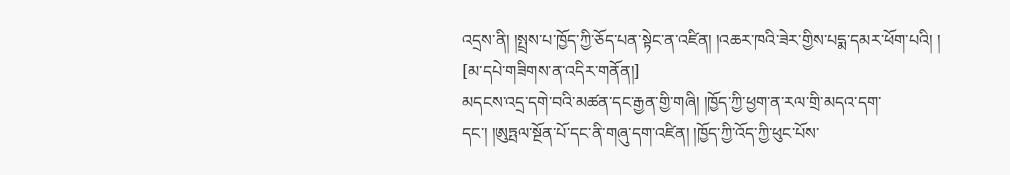འདྲས་ནི། །སྤྲས་པ་ཁྱོད་ཀྱི་ཅོད་པན་སྟེང་ན་འཛིན། །འཆར་ཁའི་ཟེར་གྱིས་པདྨ་དམར་ཕོག་པའི། །
[མ་དཔེ་གཟིགས་ན་འདིར་གནོན།]
མདངས་འདྲ་དགེ་བའི་མཚན་དང་རྒྱན་གྱི་གཞི། །ཁྱོད་ཀྱི་ཕྱག་ན་རལ་གྲི་མདའ་དག་དང་། །ཨུཏྤལ་སྔོན་པོ་དང་ནི་གཞུ་དག་འཛིན། །ཁྱོད་ཀྱི་འོད་ཀྱི་ཕུང་པོས་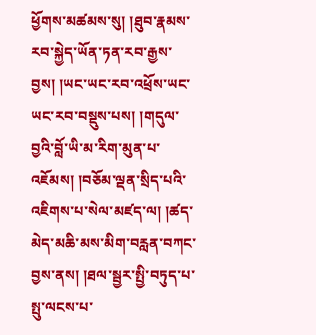ཕྱོགས་མཚམས་སུ། །ཐུབ་རྣམས་རབ་སྐྱེད་ཡོན་ཏན་རབ་རྒྱས་བྱས། །ཡང་ཡང་རབ་འཕྲོས་ཡང་ཡང་རབ་བསྡུས་པས། །གདུལ་བྱའི་བློ་ཡི་མ་རིག་མུན་པ་འཇོམས། །བཅོམ་ལྡན་སྲིད་པའི་འཇིགས་པ་སེལ་མཛད་ལ། །ཚད་མེད་མཆི་མས་མིག་བརླན་བཀང་བྱས་ནས། །ཐལ་སྦྱར་སྤྱི་བཏུད་པ་སྤུ་ལངས་པ་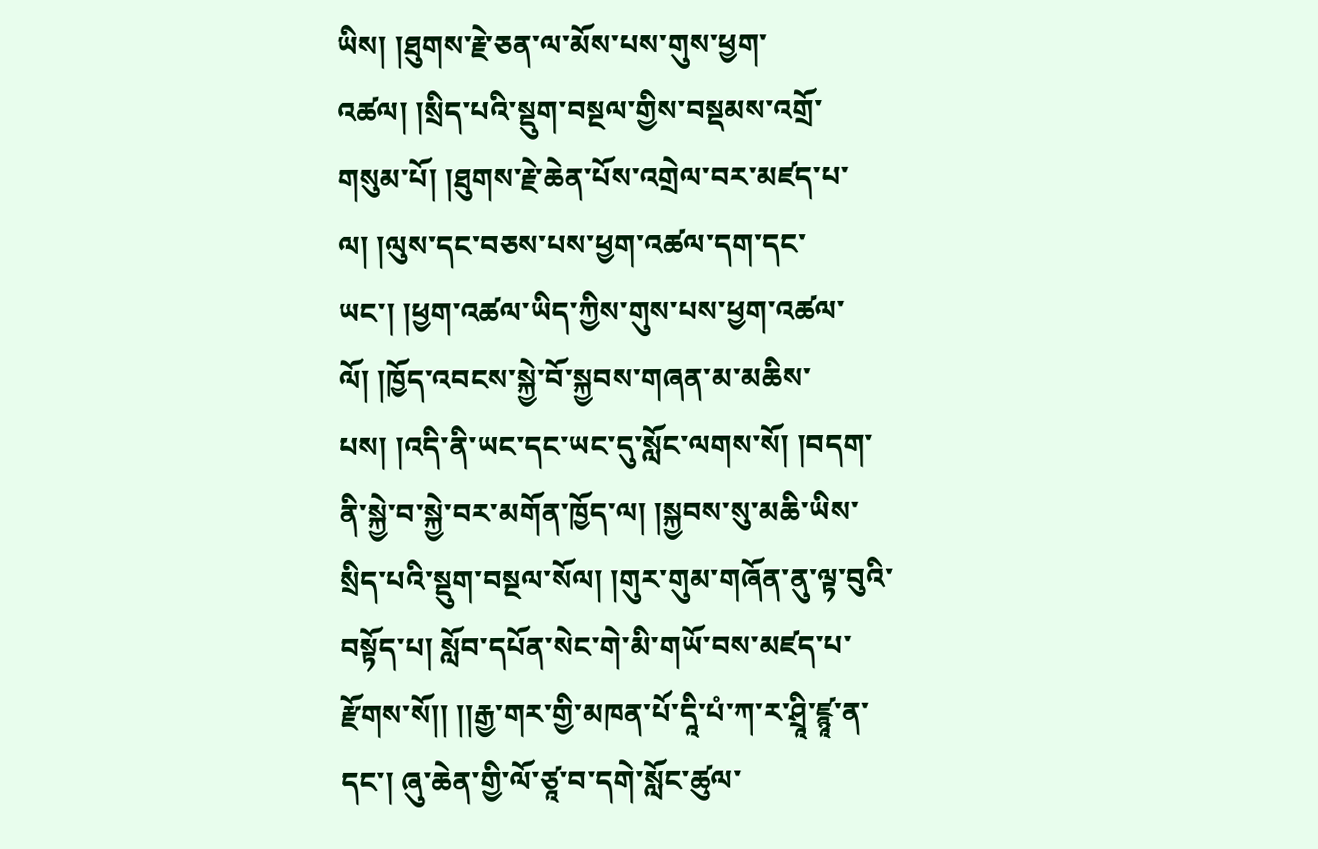ཡིས། །ཐུགས་རྗེ་ཅན་ལ་མོས་པས་གུས་ཕྱག་འཚལ། །སྲིད་པའི་སྡུག་བསྔལ་གྱིས་བསྡམས་འགྲོ་གསུམ་པོ། །ཐུགས་རྗེ་ཆེན་པོས་འགྲེལ་བར་མཛད་པ་ལ། །ལུས་དང་བཅས་པས་ཕྱག་འཚལ་དག་དང་ཡང་། །ཕྱག་འཚལ་ཡིད་ཀྱིས་གུས་པས་ཕྱག་འཚལ་ལོ། །ཁྱོད་འབངས་སྐྱེ་བོ་སྐྱབས་གཞན་མ་མཆིས་པས། །འདི་ནི་ཡང་དང་ཡང་དུ་སློང་ལགས་སོ། །བདག་ནི་སྐྱེ་བ་སྐྱེ་བར་མགོན་ཁྱོད་ལ། །སྐྱབས་སུ་མཆི་ཡིས་སྲིད་པའི་སྡུག་བསྔལ་སོལ། །གུར་གུམ་གཞོན་ནུ་ལྟ་བུའི་བསྟོད་པ། སློབ་དཔོན་སེང་གེ་མི་གཡོ་བས་མཛད་པ་རྫོགས་སོ།། །།རྒྱ་གར་གྱི་མཁན་པོ་དཱི་པཾ་ཀ་ར་ཤྲཱི་ཛྙཱ་ན་དང་། ཞུ་ཆེན་གྱི་ལོ་ཙཱ་བ་དགེ་སློང་ཚུལ་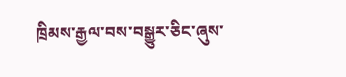ཁྲིམས་རྒྱལ་བས་བསྒྱུར་ཅིང་ཞུས་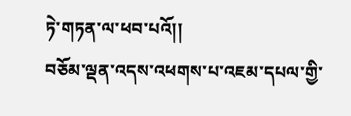ཏེ་གཏན་ལ་ཕབ་པའོ།།
བཅོམ་ལྡན་འདས་འཕགས་པ་འཇམ་དཔལ་གྱི་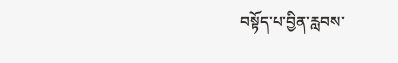བསྟོད་པ་བྱིན་རླབས་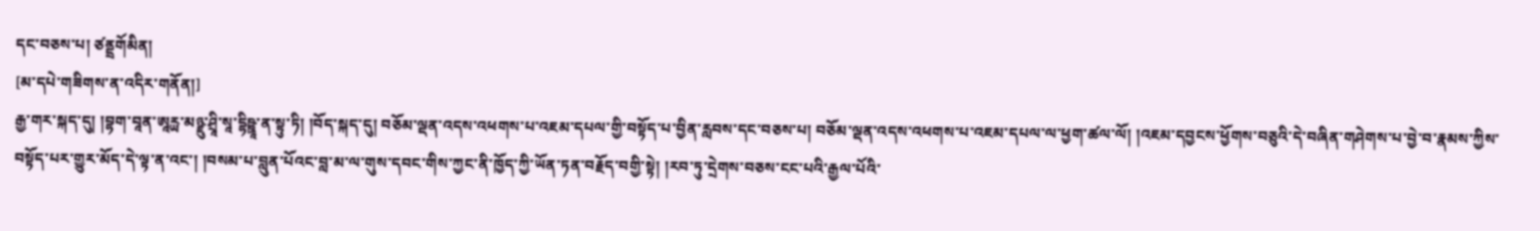དང་བཅས་པ། ཙནྡྲགོམིན།
[མ་དཔེ་གཟིགས་ན་འདིར་གནོན།]
རྒྱ་གར་སྐད་དུ། །བྷག་བཱན་ཨཱཪྻ་མཉྫུ་ཤྲཱི་སཱ་དྷིཥྛཱ་ན་སྟུ་ཏི། །བོད་སྐད་དུ། བཅོམ་ལྡན་འདས་འཕགས་པ་འཇམ་དཔལ་གྱི་བསྟོད་པ་བྱིན་རླབས་དང་བཅས་པ། བཅོམ་ལྡན་འདས་འཕགས་པ་འཇམ་དཔལ་ལ་ཕྱག་ཚལ་ལོ། །འཇམ་དབྱངས་ཕྱོགས་བཅུའི་དེ་བཞིན་གཤེགས་པ་བྱེ་བ་རྣམས་ཀྱིས་བསྟོད་པར་གྱུར་མོད་དེ་ལྟ་ན་འང་། །བསམ་པ་བླུན་པོའང་བླ་མ་ལ་གུས་དབང་གིས་ཀྱང་ནི་ཁྱོད་ཀྱི་ཡོན་ཏན་བརྗོད་བགྱི་སྟེ། །རབ་ཏུ་དྲེགས་བཅས་ངང་པའི་རྒྱལ་པོའི་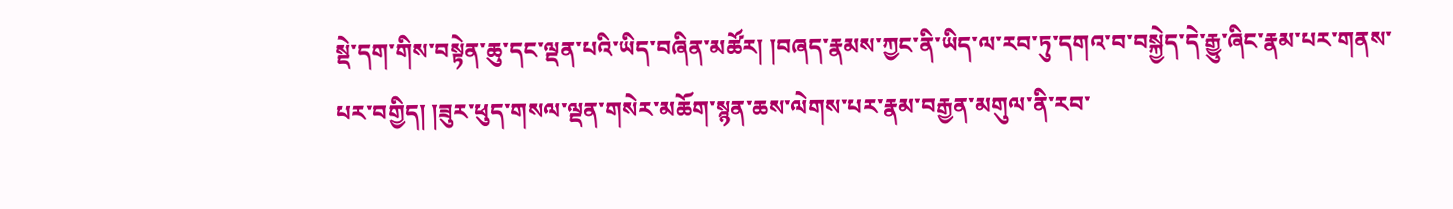སྡེ་དག་གིས་བསྟེན་ཆུ་དང་ལྡན་པའི་ཡིད་བཞིན་མཚོར། །བཞད་རྣམས་ཀྱང་ནི་ཡིད་ལ་རབ་ཏུ་དགའ་བ་བསྐྱེད་དེ་རྒྱུ་ཞིང་རྣམ་པར་གནས་པར་བགྱིད། །ཟུར་ཕུད་གསལ་ལྡན་གསེར་མཆོག་སྙན་ཆས་ལེགས་པར་རྣམ་བརྒྱན་མགུལ་ནི་རབ་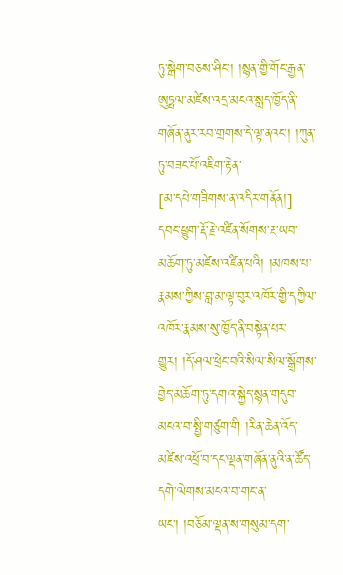ཏུ་སྒེག་བཅས་ཤིང་། །སྙན་གྱི་གོང་རྒྱན་ཨུཏྤལ་མཛེས་འདྲ་མངའ་སླད་ཁྱོད་ནི་གཞོན་ནུར་རབ་གྲགས་དེ་ལྟ་ནའང་། །ཀུན་ཏུ་བཟང་པོ་འཇིག་རྟེན་
[མ་དཔེ་གཟིགས་ན་འདིར་གནོན།]
དབང་ཕྱུག་རྡོ་རྗེ་འཛིན་སོགས་རྔ་ཡབ་མཆོག་ཏུ་མཛེས་འཛིན་པའི། །མཁས་པ་རྣམས་ཀྱིས་བླ་མ་ལྟ་བུར་འཁོར་གྱི་དཀྱིལ་འཁོར་རྣམས་སུ་ཁྱོད་ནི་བསྟེན་པར་གྱུར། །དོ་ཤལ་ཕྲེང་བའི་སིལ་སིལ་སྒྲོགས་བྱེད་མཆོག་ཏུ་དགའ་སྐྱེད་སྙན་གདུབ་མངའ་བ་སྤྱི་གཙུག་གི །རིན་ཆེན་འོད་མཛེས་འཕྲོ་བ་དང་ལྡན་གཞོན་ནུའི་ན་ཚོད་དགེ་ལེགས་མངའ་བ་གང་ན་ཡང་། །བཅོམ་ལྡན་ས་གསུམ་དག་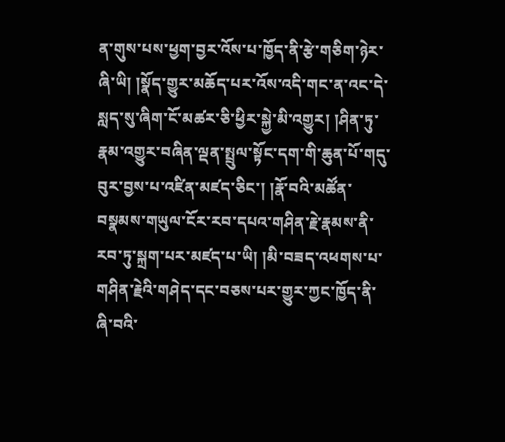ན་གུས་པས་ཕྱག་བྱར་འོས་པ་ཁྱོད་ནི་རྩེ་གཅིག་ཉེར་ཞི་ཡི། །སྣོད་གྱུར་མཆོད་པར་འོས་འདི་གང་ན་འང་དེ་སླད་སུ་ཞིག་ངོ་མཚར་ཅི་ཕྱིར་སྐྱེ་མི་འགྱུར། །ཤིན་ཏུ་རྣམ་འགྱུར་བཞིན་ལྡན་སྤྲུལ་སྟོང་དག་གི་ཆུན་པོ་གདུ་བུར་བྱས་པ་འཛིན་མཛད་ཅིང་། །རྣོ་བའི་མཚོན་བསྣམས་གཡུལ་ངོར་རབ་དཔའ་གཤིན་རྗེ་རྣམས་ནི་རབ་ཏུ་སྐྲག་པར་མཛད་པ་ཡི། །མི་བཟད་འཕགས་པ་གཤིན་རྗེའི་གཤེད་དང་བཅས་པར་གྱུར་ཀྱང་ཁྱོད་ནི་ཞི་བའི་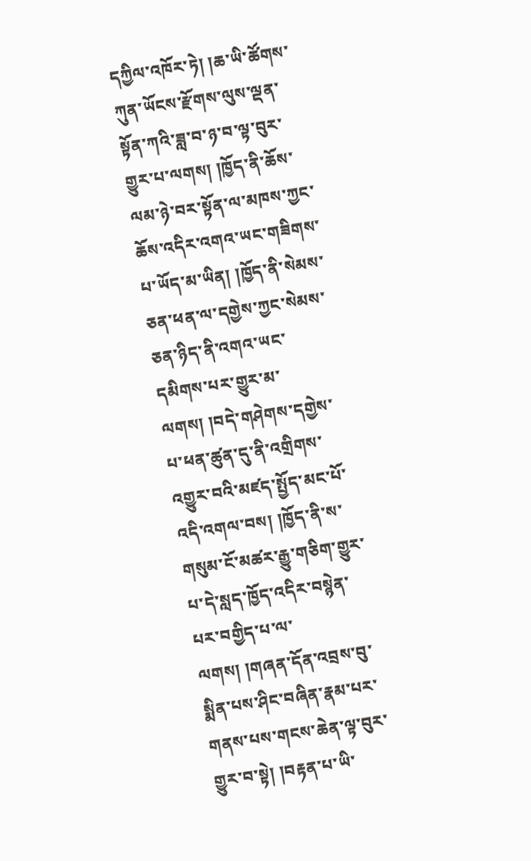དཀྱིལ་འཁོར་ཏེ། །ཆ་ཡི་ཚོགས་ཀུན་ཡོངས་རྫོགས་ལུས་ལྡན་སྟོན་ཀའི་ཟླ་བ་ཉ་བ་ལྟ་བུར་གྱུར་པ་ལགས། །ཁྱོད་ནི་ཆོས་ལམ་ཉེ་བར་སྟོན་ལ་མཁས་ཀྱང་ཆོས་འདིར་འགའ་ཡང་གཟིགས་པ་ཡོད་མ་ཡིན། །ཁྱོད་ནི་སེམས་ཅན་ཕན་ལ་དགྱེས་ཀྱང་སེམས་ཅན་ཉིད་ནི་འགའ་ཡང་དམིགས་པར་གྱུར་མ་ལགས། །བདེ་གཤེགས་དགྱེས་པ་ཕན་ཚུན་དུ་ནི་འགྲིགས་འགྱུར་བའི་མཛད་སྤྱོད་མང་པོ་འདི་འགལ་བས། །ཁྱོད་ནི་ས་གསུམ་ངོ་མཚར་རྒྱུ་གཅིག་གྱུར་པ་དེ་སླད་ཁྱོད་འདིར་བསྙེན་པར་བགྱིད་པ་ལ་ལགས། །གཞན་དོན་འབྲས་བུ་སྨིན་པས་ཤིང་བཞིན་རྣམ་པར་གནས་པས་གངས་ཆེན་ལྟ་བུར་གྱུར་བ་སྟེ། །བརྟན་པ་ཡི་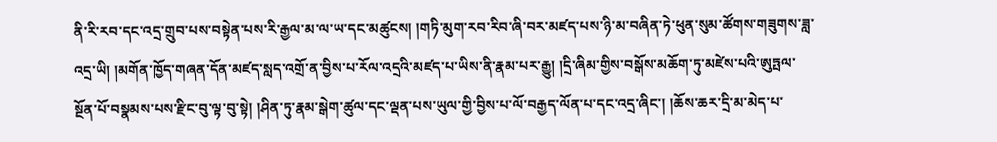ནི་རི་རབ་དང་འདྲ་གྲུབ་པས་བསྟེན་པས་རི་རྒྱལ་མ་ལ་ཡ་དང་མཚུངས། །གཏི་མུག་རབ་རིབ་ཞི་བར་མཛད་པས་ཉི་མ་བཞིན་ཏེ་ཕུན་སུམ་ཚོགས་གཟུགས་ཟླ་འདྲ་ཡི། །མགོན་ཁྱོད་གཞན་དོན་མཛད་སླད་འགྲོ་ན་བྱིས་པ་རོལ་འདྲའི་མཛད་པ་ཡིས་ནི་རྣམ་པར་རྒྱུ། །དྲི་ཞིམ་གྱིས་བསྒོས་མཆོག་ཏུ་མཛེས་པའི་ཨུཏྤལ་སྔོན་པོ་བསྣམས་པས་རྫིང་བུ་ལྟ་བུ་སྟེ། །ཤིན་ཏུ་རྣམ་སྒེག་ཚུལ་དང་ལྡན་པས་ཡུལ་གྱི་བྱིས་པ་ལོ་བརྒྱད་ལོན་པ་དང་འདྲ་ཞིང་། །ཆོས་ཆར་དྲི་མ་མེད་པ་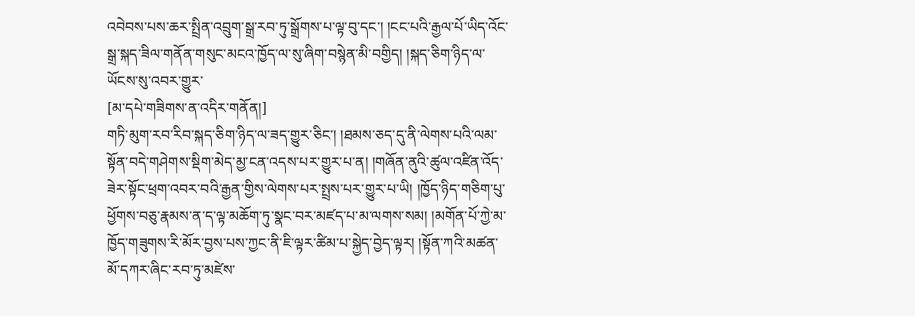འབེབས་པས་ཆར་སྤྲིན་འབྲུག་སྒྲ་རབ་ཏུ་སྒྲོགས་པ་ལྟ་བུ་དང་། །ངང་པའི་རྒྱལ་པོ་ཡིད་འོང་སྒྲ་སྐད་ཟིལ་གནོན་གསུང་མངའ་ཁྱོད་ལ་སུ་ཞིག་བསྙེན་མི་བགྱིད། །སྐད་ཅིག་ཉིད་ལ་ཡོངས་སུ་འབར་གྱུར་
[མ་དཔེ་གཟིགས་ན་འདིར་གནོན།]
གཏི་མུག་རབ་རིབ་སྐད་ཅིག་ཉིད་ལ་ཟད་གྱུར་ཅིང་། །ཐམས་ཅད་དུ་ནི་ལེགས་པའི་ལམ་སྟོན་བདེ་གཤེགས་སྡིག་མེད་མྱ་ངན་འདས་པར་གྱུར་པ་ན། །གཞོན་ནུའི་ཚུལ་འཛིན་འོད་ཟེར་སྟོང་ཕྲག་འབར་བའི་རྒྱན་གྱིས་ལེགས་པར་སྤྲས་པར་གྱུར་པ་ཡི། །ཁྱོད་ཉིད་གཅིག་པུ་ཕྱོགས་བཅུ་རྣམས་ན་ད་ལྟ་མཆོག་ཏུ་སྣང་བར་མཛད་པ་མ་ལགས་སམ། །མགོན་པོ་ཀྱེ་མ་ཁྱོད་གཟུགས་རི་མོར་བྱས་པས་ཀྱང་ནི་ཇི་ལྟར་ཚིམ་པ་སྐྱེད་བྱེད་ལྟར། །སྟོན་ཀའི་མཚན་མོ་དཀར་ཞིང་རབ་ཏུ་མཛེས་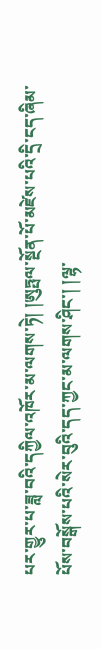པར་གྱུར་པ་ཟླ་བའི་དཀྱིལ་འཁོར་མ་ལགས་ཏེ། །ཨུཏྤལ་སྔོན་པོ་མཛེས་པའི་དྲི་ངད་ཞིམ་པོས་བསྒོས་པའི་སེར་བུའི་དད་ཀྱང་མ་ལགས་ཤིང་། །ལྷ་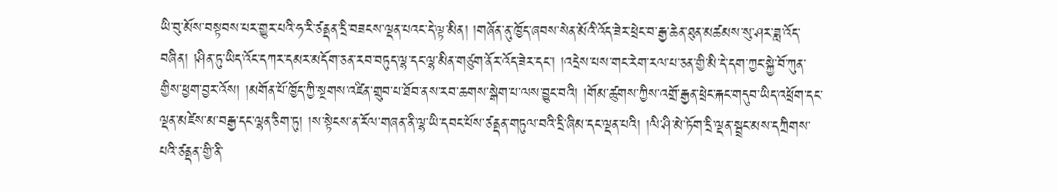ཡི་བུ་མོས་བསྟབས་པར་གྱུར་པའི་ཧ་རི་ཙནྡན་དྲི་བཟངས་ལྡན་པའང་དེ་ལྟ་མིན། །གཞོན་ནུ་ཁྱོད་ཞབས་སེན་མོའི་འོད་ཟེར་ཕྲེང་བ་རྒྱ་ཆེན་ཐུན་མཚམས་སུ་ཤར་ཟླ་འོད་བཞིན། །ཤིན་ཏུ་ཡིད་འོང་དཀར་དམར་མདོག་ཅན་རབ་བཏུད་ལྷ་དང་ལྷ་མིན་གཙུག་ནོར་འོད་ཟེར་དང་། །འདྲེས་པས་གང་རེག་རལ་པ་ཅན་གྱི་མི་དེ་དག་ཀྱང་སྐྱེ་བོ་ཀུན་གྱིས་ཕྱག་བྱར་འོས། །མགོན་པོ་ཁྱོད་ཀྱི་སྔགས་འཛིན་གྲུབ་པ་ཐོབ་ནས་རབ་ཆགས་སྒེག་པ་ལས་བྱུང་བའི། །གོམ་ཚུགས་ཀྱིས་འགྲོ་རྒྱན་ཕྲེང་རྐང་གདུབ་ཡིད་འཕྲོག་དང་ལྡན་མཛེས་མ་བརྒྱ་དང་ལྷན་ཅིག་ཏུ། །ས་སྟེངས་ན་རོལ་གཞན་ནི་ལྷ་ཡི་དབང་པོས་ཙནྡན་གཏུལ་བའི་དྲི་ཞིམ་དང་ལྡན་པའི། །ལི་ཤི་མེ་ཏོག་དྲི་ལྡན་སྦྲང་མས་དཀྲིགས་པའི་ཙནྡན་གྱི་ནི་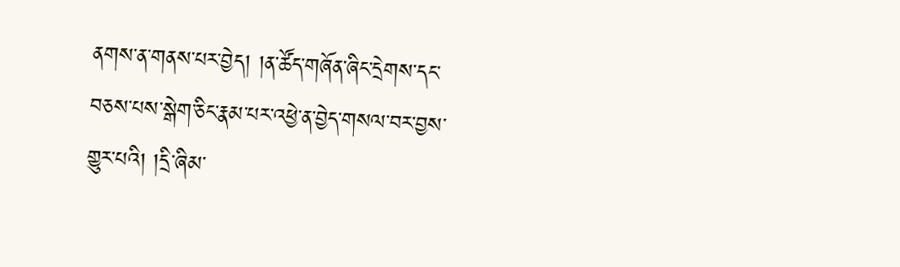ནགས་ན་གནས་པར་བྱེད། །ན་ཚོད་གཞོན་ཞིང་དྲེགས་དང་བཅས་པས་སྒེག་ཅིང་རྣམ་པར་འཕྱེ་ན་བྱེད་གསལ་བར་བྱས་གྱུར་པའི། །དྲི་ཞིམ་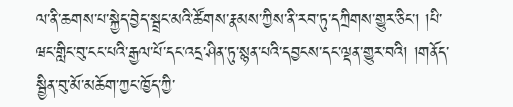ལ་ནི་ཆགས་པ་སྐྱེད་བྱེད་སྦྲང་མའི་ཚོགས་རྣམས་ཀྱིས་ནི་རབ་ཏུ་དཀྲིགས་གྱུར་ཅིང་། །པི་ཝང་གླིང་བུ་ངང་པའི་རྒྱལ་པོ་དང་འདྲ་ཤིན་ཏུ་སྙན་པའི་དབྱངས་དང་ལྡན་གྱུར་བའི། །གནོད་སྦྱིན་བུ་མོ་མཆོག་ཀྱང་ཁྱོད་ཀྱི་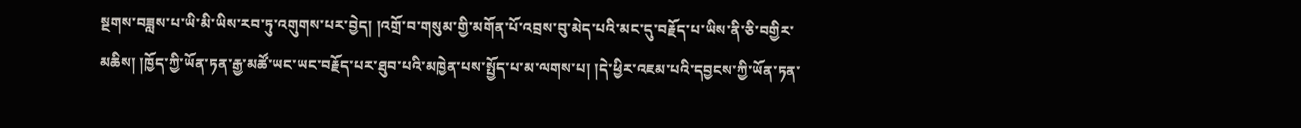སྔགས་བཟླས་པ་ཡི་མི་ཡིས་རབ་ཏུ་འགུགས་པར་བྱེད། །འགྲོ་བ་གསུམ་གྱི་མགོན་པོ་འབྲས་བུ་མེད་པའི་མང་དུ་བརྗོད་པ་ཡིས་ནི་ཅི་བགྱིར་མཆིས། །ཁྱོད་ཀྱི་ཡོན་ཏན་རྒྱ་མཚོ་ཡང་ཡང་བརྗོད་པར་ཐུབ་པའི་མཁྱེན་པས་སྤྱོད་པ་མ་ལགས་པ། །དེ་ཕྱིར་འཇམ་པའི་དབྱངས་ཀྱི་ཡོན་ཏན་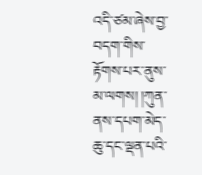འདི་ཙམ་ཞེས་བྱ་བདག་གིས་རྟོགས་པར་ནུས་མ་ལགས། །ཀུན་ནས་དཔག་མེད་ཆུ་དང་ལྡན་པའི་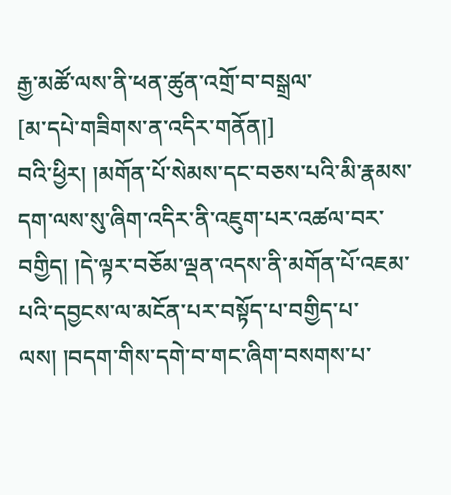རྒྱ་མཚོ་ལས་ནི་ཕན་ཚུན་འགྲོ་བ་བསྒྲལ་
[མ་དཔེ་གཟིགས་ན་འདིར་གནོན།]
བའི་ཕྱིར། །མགོན་པོ་སེམས་དང་བཅས་པའི་མི་རྣམས་དག་ལས་སུ་ཞིག་འདིར་ནི་འཇུག་པར་འཚལ་བར་བགྱིད། །དེ་ལྟར་བཅོམ་ལྡན་འདས་ནི་མགོན་པོ་འཇམ་པའི་དབྱངས་ལ་མངོན་པར་བསྟོད་པ་བགྱིད་པ་ལས། །བདག་གིས་དགེ་བ་གང་ཞིག་བསགས་པ་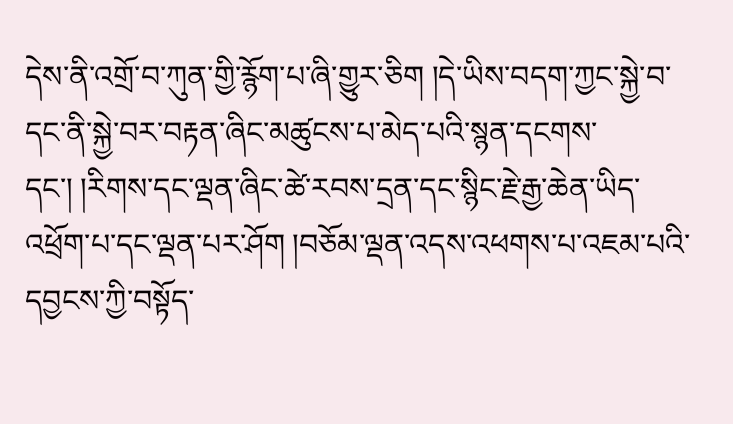དེས་ནི་འགྲོ་བ་ཀུན་གྱི་རྙོག་པ་ཞི་གྱུར་ཅིག །དེ་ཡིས་བདག་ཀྱང་སྐྱེ་བ་དང་ནི་སྐྱེ་བར་བརྟན་ཞིང་མཚུངས་པ་མེད་པའི་སྙན་དངགས་དང་། །རིགས་དང་ལྡན་ཞིང་ཚེ་རབས་དྲན་དང་སྙིང་རྗེ་རྒྱ་ཆེན་ཡིད་འཕྲོག་པ་དང་ལྡན་པར་ཤོག །བཅོམ་ལྡན་འདས་འཕགས་པ་འཇམ་པའི་དབྱངས་ཀྱི་བསྟོད་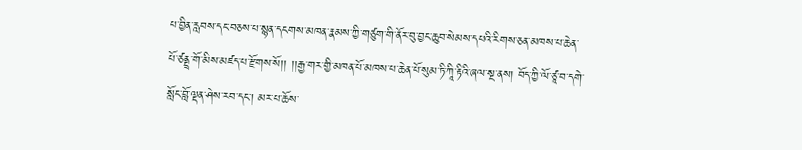པ་བྱིན་རླབས་དང་བཅས་པ་སྙན་དངགས་མཁན་རྣམས་ཀྱི་གཙུག་གི་ནོར་བུ་བྱང་ཆུབ་སེམས་དཔའི་རིགས་ཅན་མཁས་པ་ཆེན་པོ་ཙནྡྲ་གོ་མིས་མཛད་པ་རྫོགས་སོ།། །།རྒྱ་གར་གྱི་མཁན་པོ་མཁས་པ་ཆེན་པོ་སུམ་ཏི་ཀཱི་རྟིའི་ཞལ་སྔ་ནས། བོད་ཀྱི་ལོ་ཙཱ་བ་དགེ་སློང་བློ་ལྡན་ཤེས་རབ་དང་། མར་པ་ཆོས་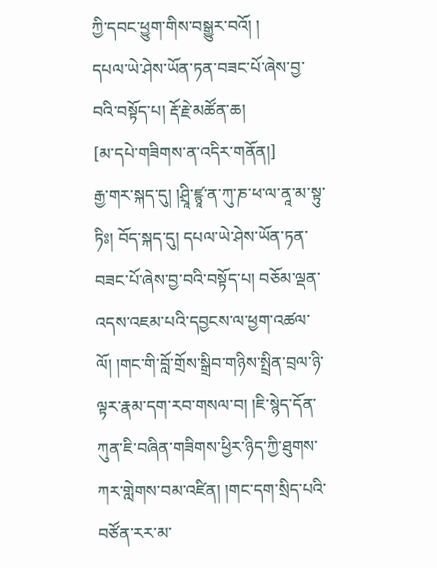ཀྱི་དབང་ཕྱུག་གིས་བསྒྱུར་བའོ། །
དཔལ་ཡེ་ཤེས་ཡོན་ཏན་བཟང་པོ་ཞེས་བྱ་བའི་བསྟོད་པ། རྡོ་རྗེ་མཚོན་ཆ།
[མ་དཔེ་གཟིགས་ན་འདིར་གནོན།]
རྒྱ་གར་སྐད་དུ། །ཤྲཱི་ཛྙཱ་ན་ཀུ་ཎ་ཕ་ལ་ནཱ་མ་སྟུ་ཏིཿ། བོད་སྐད་དུ། དཔལ་ཡེ་ཤེས་ཡོན་ཏན་བཟང་པོ་ཞེས་བྱ་བའི་བསྟོད་པ། བཅོམ་ལྡན་འདས་འཇམ་པའི་དབྱངས་ལ་ཕྱག་འཚལ་ལོ། །གང་གི་བློ་གྲོས་སྒྲིབ་གཉིས་སྤྲིན་བྲལ་ཉི་ལྟར་རྣམ་དག་རབ་གསལ་བ། །ཇི་སྙེད་དོན་ཀུན་ཇི་བཞིན་གཟིགས་ཕྱིར་ཉིད་ཀྱི་ཐུགས་ཀར་གླེགས་བམ་འཛིན། །གང་དག་སྲིད་པའི་བཙོན་རར་མ་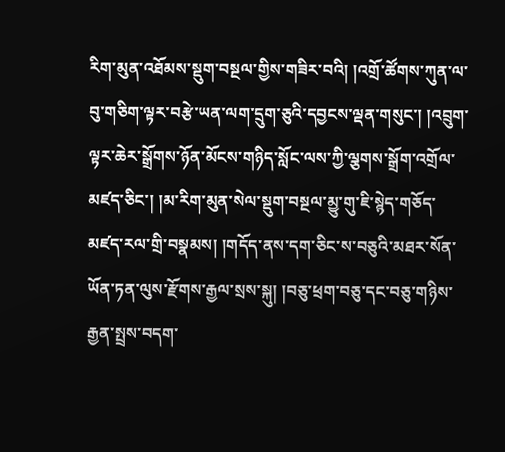རིག་མུན་འཐོམས་སྡུག་བསྔལ་གྱིས་གཟིར་བའི། །འགྲོ་ཚོགས་ཀུན་ལ་བུ་གཅིག་ལྟར་བརྩེ་ཡན་ལག་དྲུག་ཅུའི་དབྱངས་ལྡན་གསུང་། །འབྲུག་ལྟར་ཆེར་སྒྲོགས་ཉོན་མོངས་གཉིད་སློང་ལས་ཀྱི་ལྕགས་སྒྲོག་འགྲོལ་མཛད་ཅིང་། །མ་རིག་མུན་སེལ་སྡུག་བསྔལ་མྱུ་གུ་ཇི་སྙེད་གཅོད་མཛད་རལ་གྲི་བསྣམས། །གདོད་ནས་དག་ཅིང་ས་བཅུའི་མཐར་སོན་ཡོན་ཏན་ལུས་རྫོགས་རྒྱལ་སྲས་སྐུ། །བཅུ་ཕྲག་བཅུ་དང་བཅུ་གཉིས་རྒྱན་སྤྲས་བདག་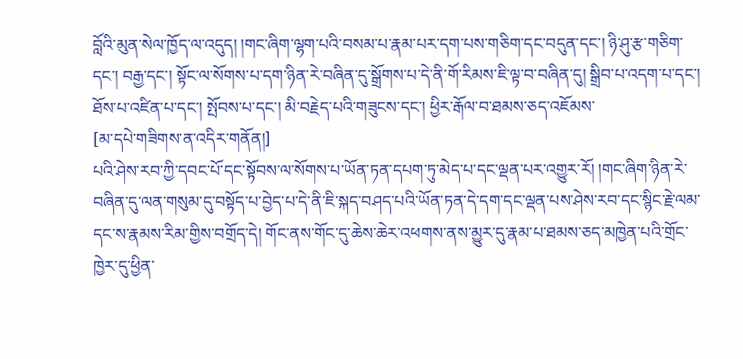བློའི་མུན་སེལ་ཁྱོད་ལ་འདུད། །གང་ཞིག་ལྷག་པའི་བསམ་པ་རྣམ་པར་དག་པས་གཅིག་དང་བདུན་དང་། ཉི་ཤུ་རྩ་གཅིག་དང་། བརྒྱ་དང་། སྟོང་ལ་སོགས་པ་དག་ཉིན་རེ་བཞིན་དུ་སྒྲོགས་པ་དེ་ནི་གོ་རིམས་ཇི་ལྟ་བ་བཞིན་དུ། སྒྲིབ་པ་འདག་པ་དང་། ཐོས་པ་འཛིན་པ་དང་། སྤོབས་པ་དང་། མི་བརྗེད་པའི་གཟུངས་དང་། ཕྱིར་རྒོལ་བ་ཐམས་ཅད་འཇོམས་
[མ་དཔེ་གཟིགས་ན་འདིར་གནོན།]
པའི་ཤེས་རབ་ཀྱི་དབང་པོ་དང་སྟོབས་ལ་སོགས་པ་ཡོན་ཏན་དཔག་ཏུ་མེད་པ་དང་ལྡན་པར་འགྱུར་རོ། །གང་ཞིག་ཉིན་རེ་བཞིན་དུ་ལན་གསུམ་དུ་བསྟོད་པ་བྱེད་པ་དེ་ནི་ཇི་སྐད་བཤད་པའི་ཡོན་ཏན་དེ་དག་དང་ལྡན་པས་ཤེས་རབ་དང་སྙིང་རྗེ་ལམ་དང་ས་རྣམས་རིམ་གྱིས་བགྲོད་དེ། གོང་ནས་གོང་དུ་ཆེས་ཆེར་འཕགས་ནས་མྱུར་དུ་རྣམ་པ་ཐམས་ཅད་མཁྱེན་པའི་གྲོང་ཁྱེར་དུ་ཕྱིན་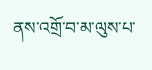ནས་འགྲོ་བ་མ་ལུས་པ་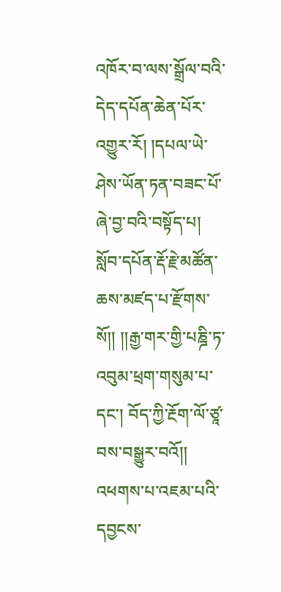འཁོར་བ་ལས་སྒྲོལ་བའི་དེད་དཔོན་ཆེན་པོར་འགྱུར་རོ། །དཔལ་ཡེ་ཤེས་ཡོན་ཏན་བཟང་པོ་ཞེ་བྱ་བའི་བསྟོད་པ། སློབ་དཔོན་རྡོ་རྗེ་མཚོན་ཆས་མཛད་པ་རྫོགས་སོ།། །།རྒྱ་གར་གྱི་པཎྜི་ཏ་འབུམ་ཕྲག་གསུམ་པ་དང་། བོད་ཀྱི་རྔོག་ལོ་ཙཱ་བས་བསྒྱུར་བའོ།།
འཕགས་པ་འཇམ་པའི་དབྱངས་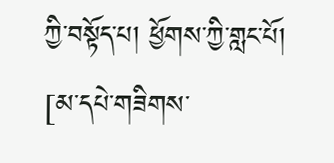ཀྱི་བསྟོད་པ། ཕྱོགས་ཀྱི་གླང་པོ།
[མ་དཔེ་གཟིགས་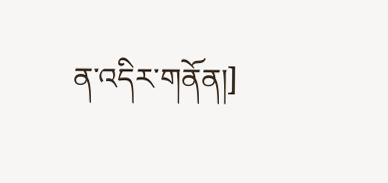ན་འདིར་གནོན།]